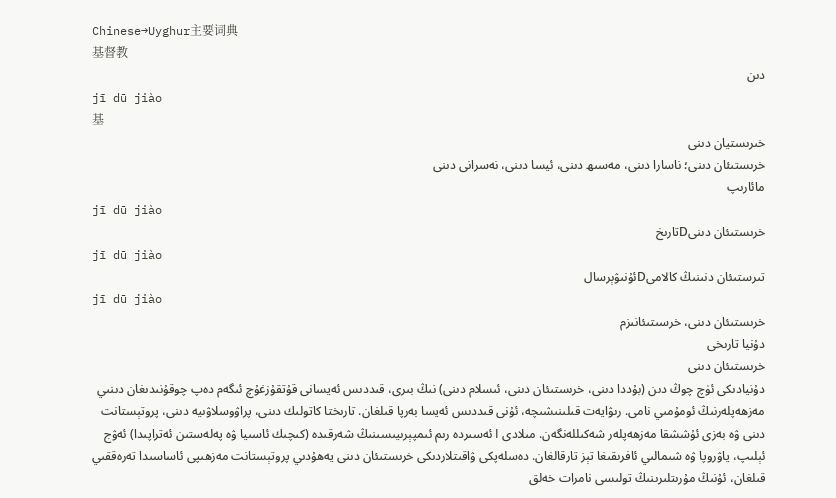Chinese→Uyghur主要词典
基督教
دىن
jī dū jiào
基
خىرىستيان دىنى
خرىستىئان دىنى؛ ناسارا دىنى، مەسىھ دىنى، ئيسا دىنى، نەسرانى دىنى
مائارىپ
jī dū jiào
خرىستىئان دىنىDتارىخ
jī dū jiào
تىرستىئان دنىنىڭ كالامىDئۇنىۋېرسال
jī dū jiào
خرىستىئان دىنى، خرسىتىئانىزم
دۇنيا تارىخى
خرىستىئان دىنى
دۇنيادىكى ئۈچ چوڭ دىن (بۇددا دىنى، خرىستىئان دىنى، ئىسلام دىنى) نىڭ بىرى، قىددىس ئەيسانى قۇتقۇزغۇچ ئىگەم دەپ چوقۇنىدىغان دىنىي مەزھەپلەرنىڭ ئومۇمىي نامى. رىۋايەت قىلىنىشىچە، ئۇنى قىددىس ئەيسا بەرپا قىلغان. تارىختا كاتولىك دىنى، پراۋوسلاۋىيە دىنى، پروتېستانت دىنى ۋە بەزى ئۇششقا مەزھەپلەر شەكىللەنگەن. مىلادى Ⅰ ئەسىردە رىم ئىمپېرىيىسىنىڭ شەرقىدە (كىچىك ئاسىيا ۋە پەلەستىن ئەتراپىدا) ئەۋج ئېلىپ، ياۋروپا ۋە شىمالىي ئافرىقىغا تېز تارقالغان. دەسلەپكى ۋاقىتلاردىكى خرىستىئان دىنى يەھۇدىي پروتېستانت مەزھىپى ئاساسىدا تەرەققىي قىلغان، ئۇنىڭ مۇرىتلىرىنىڭ تولىسى نامرات خەلق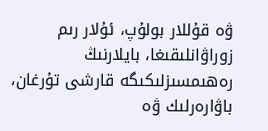ۋە قۇللار بولۇپ، ئۇلار رىم زوراۋانلىقىغا، بايلارنىڭ رەھىمسىزلىكىگە قارشى تۇرغان، باۋارەرلىك ۋە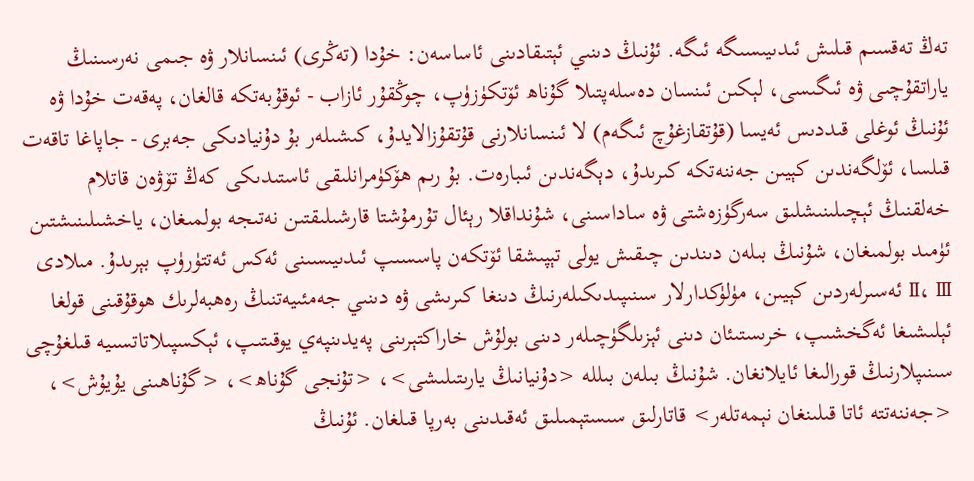تەڭ تەقسىم قىلىش ئىدىيىسىگە ئىگە. ئۇنىڭ دىنىي ئېتىقادىنى ئاساسەن: خۇدا (تەڭرى) ئىنسانلار ۋە جىمى نەرسىنىڭ ياراتقۇچىى ۋە ئىگىسى، لېكىن ئىنسان دەسلەپتىلا گۇناھ ئۆتكۈزۈپ، چوڭقۇر ئازاب - ئوقۇبەتكە قالغان، پەقەت خۇدا ۋە ئۇنىڭ ئوغلى قىددىس ئەيسا (قۇتقازغۇچ ئىگەم) لا ئىنسانلارنى قۇتقۇزالايدۇ، كىشىلەر بۇ دۇنيادىكى جەبرى - جاپاغا تاقەت قىلسا، ئۆلگەندىن كېيىن جەننەتكە كىرىدۇ، دېگەندىن ئىبارەت. بۇ رىم ھۆكۈمرانلىقى ئاستىدىكى كەڭ تۆۋەن قاتلام خەلقنىڭ ئېچىلىنىشلىق سەرگۈزەشتى ۋە ساداسىنى، شۇنداقلا رېئال تۇرمۇشتا قارشىلىقتىن نەتىجە بولمىغان، ياخشىلىنىشتىن ئۈمىد بولمىغان، شۇنىڭ بىلەن دىندىن چىقىش يولى تېپىشقا ئۆتكەن پاسسىپ ئىدىيىسىنى ئەكس ئەتتۈرۈپ بېرىدۇ. مىلادى Ⅱ، Ⅲ ئەسىرلەردىن كېيىن، مۈلۈكدارلار سىنىپىدىكىلەرنىڭ دىنغا كىرىشى ۋە دىنىي جەمئىيەتنىڭ رەھبەلرىك ھوقۇقىنى قولغا ئېلىشىغا ئەگخشىپ، خرىستىئان دىنى ئېزىلگۈچىلەر دىنى بولۇش خاراكتېرىنى پەيدىنپەي يوقىتىپ، ئېكسپىلاتاتسىيە قىلغۇچى سىنىپلارنىڭ قورالىغا ئايلانغان. شۇنىڭ بىلەن بىللە <دۇنيانىڭ يارىتىلىشى>، <تۇنجى گۇناھ>، <گۇناھىنى يۇيۇش>، <جەننەتتە ئاتا قىلىنغان نېمەتلەر> قاتارلىق سىستېمىلىق ئەقىدىنى بەرپا قىلغان. ئۇنىڭ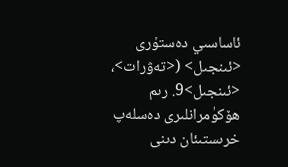ئاساسىي دەستۇرى <ئىنجىل> (<تەۋرات>، <ئىنجىل>9. رىم ھۆكۈمرانلىرى دەسلەپ خرىستىئان دىنى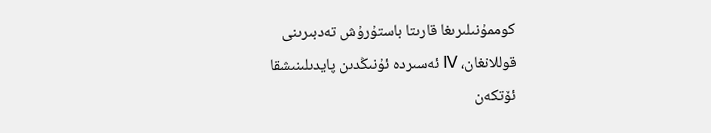كوممۇنىلىرىغا قارىتا باستۇرۇش تەدبىرىنى قوللانغان، Ⅳ ئەسىردە ئۇنىڭدىن پايدىلىنىشقا ئۆتكەن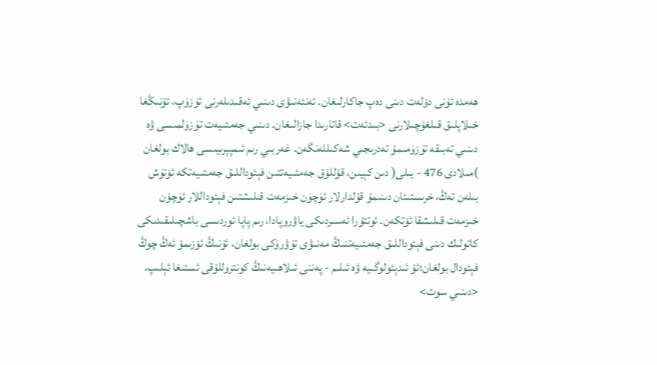ھەمدە ئۇنى دۆلەت دىنى دەپ جاكارلىغان. ئەنئەنىۋى دىنىي ئەقىدىلەرنى تۈزۈپ، ئۇنىڭغا خىلاپلىق قىلغۇچىلارنى <بىدئەت> قاتارىدا جازالىغان. دىنىي جەمئىيەت تۈزۈلمىسى ۋە دىنىي تەبىقە تۈزۈمىمۇ تەدرىجىي شەكىللەنگەن. غەربىي رىم ئىمپېرىيىسى ھالاك بولغان )مىلادى 476 - يىلى( دىن كېيىن، قۇللۇق جەمئىيەتتىن فېئوداللىق جەمئىيەتكە ئۆتۈش بىلەن تەڭ، خرىستىئان دىنىمۇ قۇلدارلار ئۈچۈن خىزمەت قىلىشتىن فېئوداللار ئۈچۈن خىزمەت قىلىشقا ئۆتكەن. ئوتتۇرا ئەسىردىكى ياۋروپادا، رىم پاپا ئوردىسى باشچىلىقىدىكى كاتولىك دىنى فېئوداللىق جەمئىيەتنىڭ مەنىۋى تۈۋرۈكى بولغان، ئۇنىڭ ئۆزىمۇ ئەڭ چوڭ فېئودال بولغان؛ئۇ ئىدېئولوگىيە ۋە ئىلىم - پەننى ئىلاھىيەنىڭ كونتروللۇقى ئستىغا ئېلىپ، <دىنىي سوت>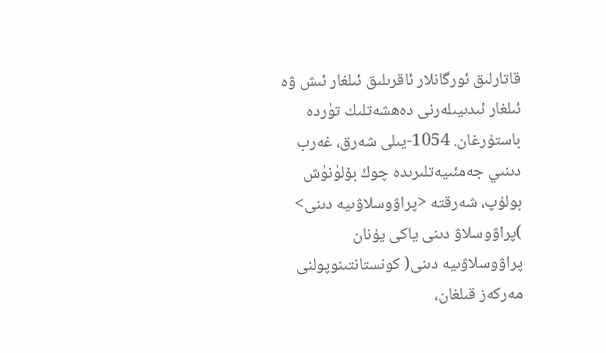قاتارلىق ئورگانلار ئاقرىلىق ئىلغار ئىش ۋە ئىلغار ئىدىيىلەرنى دەھشەتلىك تۈردە باستۇرغان. 1054-يىلى شەرق، غەرب دىنىي جەمئىيەتلىرىدە چوڭ بۆلۈنۈش بولۇپ، شەرقتە <پراۋوسلاۋىيە دىنى> )پراۋوسلاۋ دىنى ياكى يۇنان پراۋوسلاۋىيە دىنى( كونستانتىنوپولنى مەركەز قىلغان،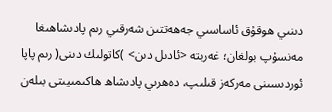دىنىي ھوقۇق ئاساسىي جەھەتتىن شەرقىي رىم پادىشاھىغا مەنسۇپ بولغان؛ غەربتە <ئادىل دىن> )كاتولىك دىنى( رىم پاپا ئوردىسىنى مەركەز قىلىپ، دەھرىي پادىشاھ ھاكىمىيىتى بىلەن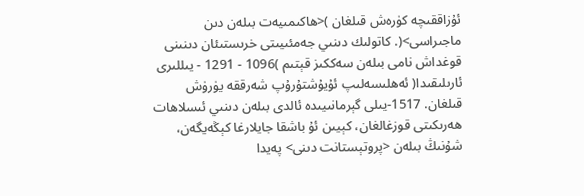ئۇزاققىچە كۈرەش قىلغان )<ھاكىمىيەت بىلەن دىن ماجىراسى>(. كاتولىك دىنىي جەمئىيىتى خرىستىئان دىنىنى قوغداش نامى بىلەن سەككىز قېتىم )1096 - 1291 - يىللىرى ئارىلىقىدا( ئەھلىسەلىپ ئۇيۇشتۇرۇپ شەرققە يۈرۈش قىلغان. 1517-يىلى گېرمانىيىدە ئالدى بىلەن دىنىي ئىسلاھات ھەرىكىتى قوزغالغان، كېيىن ئۇ باشقا جايلارغا كېڭەيگەن، شۇنىڭ بىلەن <پروتېستانت دىنى> پەيدا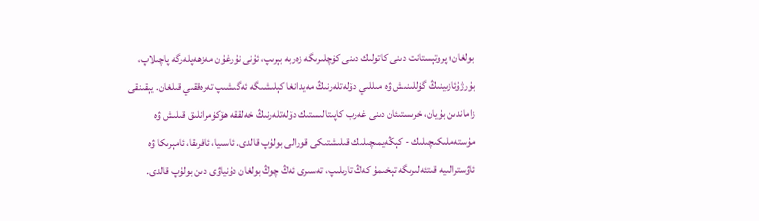بولغان؛ پروتېستانت دىنى كاتولىك دىنى كۈچلىرىگە زەربە بېرىپ، ئۇنى نۇرغۇن مەزھەپلەرگە پاچىلاپ، بۇرژۇئازىينىڭ گۈللىنىش ۋە مىللىي دۆلەتلەرنىڭ مەيدانغا كېلىشىگە ئەگىشىپ تەرەققىي قىلغان. يېقىنقى زاماندىن بۇيان، خرىستىئان دىنى غەرب كاپىتالىستىك دۆلەتلەرنىڭ خەلققە ھۆكۈمرانلىق قىلىش ۋە مۇستەملىكىچىلىك - كېڭەيمىچىلىك قىلىشتىكى قورالى بولۇپ قالدى. ئاسىيا، ئافرىقا، ئامېرىكا ۋە ئاۋسترالىيە قىتئەلىرىگە تېخىمۇ كەڭ تارىلىپ، تەسىرى ئەڭ چوڭ بولغان دۇنياۋى دىن بولۇپ قالدى.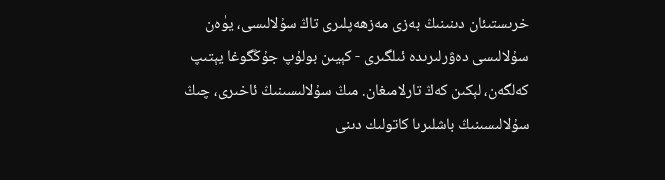خرىستىئان دىنىنىڭ بەزى مەزھەپلىرى تاڭ سۇلالىسى، يۈەن سۇلالىسى دەۋرلىرىدە ئىلگىرى - كېيىن بولۇپ جۇڭگوغا يېتىپ كەلگەن، لېكىن كەڭ تارلامىغان. مىڭ سۇلالىسىنىڭ ئاخىرى، چىڭ سۇلالىسىنىڭ باشلىرىا كاتولىك دىنى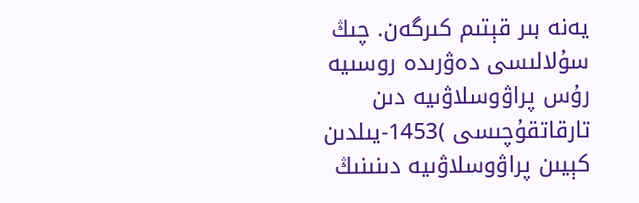يەنە بىر قېتىم كىرگەن. چىڭ سۇلالىسى دەۋرىدە روسىيە رۇس پراۋوسلاۋىيە دىن تارقاتقۇچىسى )1453-يىلدىن كېيىن پراۋوسلاۋىيە دىنىنىڭ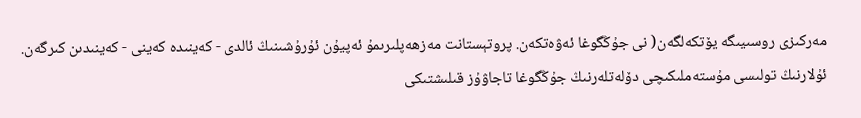مەركىزى روسىيىگە يۆتكەلگەن( نى جۇڭگوغا ئەۋەتكەن. پروتېستانت مەزھەپلىرىمۇ ئەپيۇن ئۇرۇشىنىڭ ئالدى - كەينىدە كەينى - كەينىدىن كىرگەن. ئۇلارنىڭ تولىسى مۇستەملىكىچى دۆلەتلەرنىڭ جۇڭگوغا تاجاۋۇز قىلىشتىكى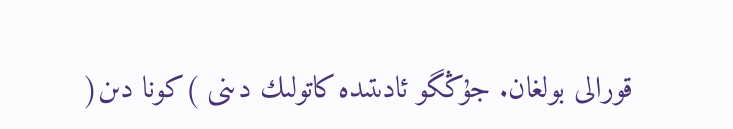قورالى بولغان. جۇڭگو ئادىتىدە كاتولىك دىنى )كونا دىن(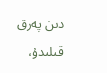دىن پەرق قىلىدۇ،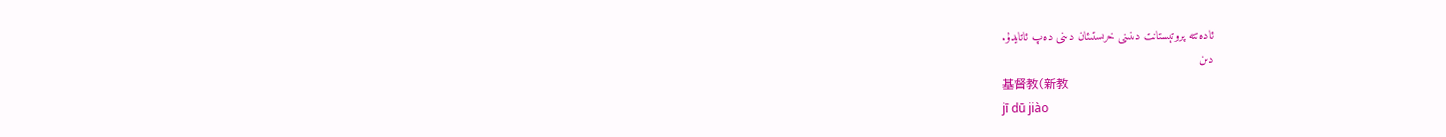ئادەتتە پروتېستانت دىنىنى خرىستىئان دىنى دەپ ئاتايدۇ.
دىن
基督教(新教
jī dū jiào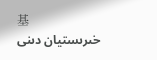基
خىرىستيان دىنى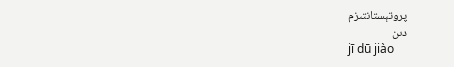پروتېستانتىزم
دىن
jī dū jiào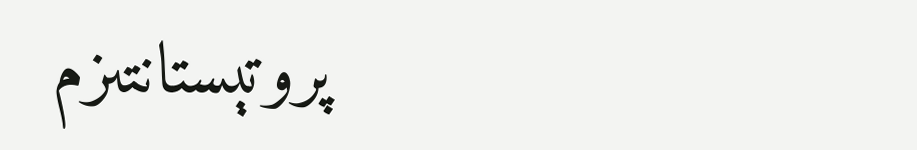پروتېستانتىزم